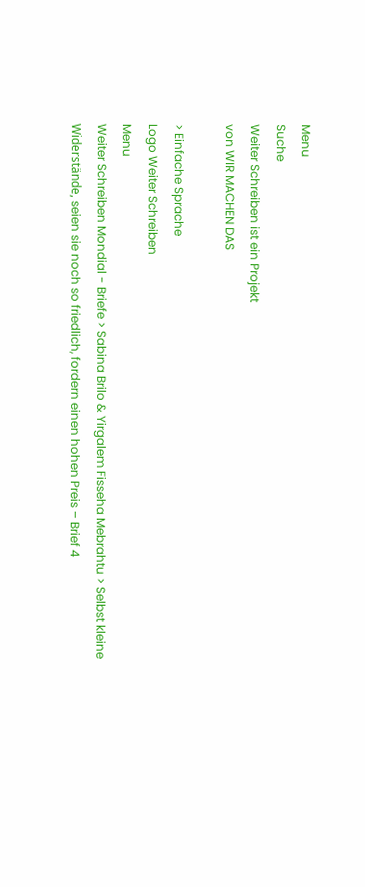Menu
Suche
Weiter Schreiben ist ein Projekt
von WIR MACHEN DAS

> Einfache Sprache
Logo Weiter Schreiben
Menu
Weiter Schreiben Mondial - Briefe > Sabina Brilo & Yirgalem Fisseha Mebrahtu > Selbst kleine Widerstände, seien sie noch so friedlich, fordern einen hohen Preis – Brief 4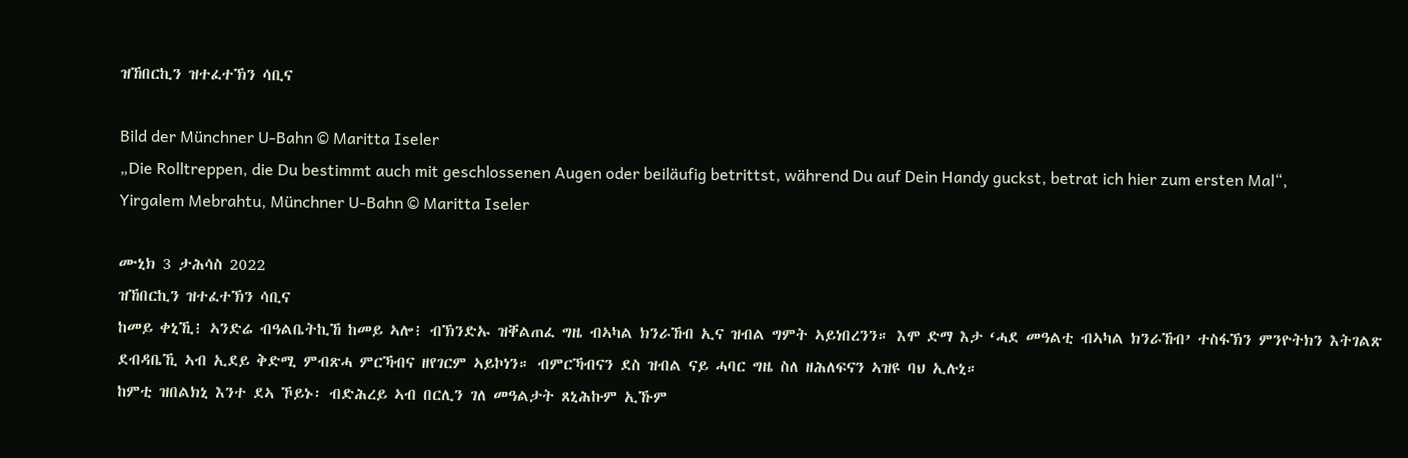ዝኸበርኪን ዝተፈተኽን ሳቢና

Bild der Münchner U-Bahn © Maritta Iseler
„Die Rolltreppen, die Du bestimmt auch mit geschlossenen Augen oder beiläufig betrittst, während Du auf Dein Handy guckst, betrat ich hier zum ersten Mal“, Yirgalem Mebrahtu, Münchner U-Bahn © Maritta Iseler

ሙኒክ 3 ታሕሳስ 2022
ዝኸበርኪን ዝተፈተኽን ሳቢና
ከመይ ቀኒኺ፧ ኣንድሬ ብዓልቤትኪኸ ከመይ ኣሎ፧ ብኽንድኡ ዝቐልጠፈ ግዜ ብኣካል ክንራኸብ ኢና ዝብል ግምት ኣይነበረንን። እሞ ድማ እታ ‘ሓደ መዓልቲ ብኣካል ክንራኸብ’ ተስፋኽን ምንዮትክን እትገልጽ ደብዳቤኺ ኣብ ኢደይ ቅድሚ ምብጽሓ ምርኻብና ዘየገርም ኣይኮነን። ብምርኻብናን ደስ ዝብል ናይ ሓባር ግዜ ስለ ዘሕለፍናን ኣዝዩ ባህ ኢሉኒ።
ከምቲ ዝበልክኒ እንተ ደኣ ኾይኑ፡ ብድሕረይ ኣብ በርሊን ገለ መዓልታት ጸኒሕኩም ኢኹም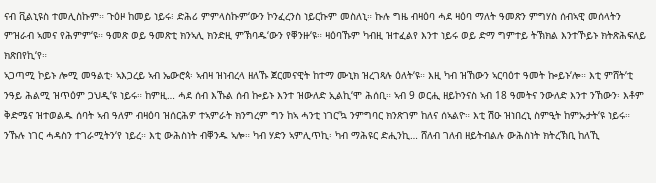ናብ ቪልኒዩስ ተመሊስኩም። ጉዕዞ ከመይ ነይሩ፧ ድሕሪ ምምላስኩም‘ውን ኮንፈረንስ ነይርኩም መስለኒ። ኩሉ ግዜ ብዛዕባ ሓደ ዛዕባ ማለት ዓመጽን ምግሃስ ሰብኣዊ መሰላትን ምዝራብ ኣመና የሕምም‘ዩ። ዓመጽ ወይ ዓመጽቲ ክንኣሊ ክንድዚ ምኽባዱ‘ውን የቐንዙ‘ዩ። ዛዕባኹም ካብዚ ዝተፈልየ እንተ ነይሩ ወይ ድማ ግምተይ ትኽክል እንተኾይኑ ክትጽሕፍለይ ክጽበየኪ‘የ።
ኣጋጣሚ ኮይኑ ሎሚ መዓልቲ፡ ኣእጋረይ ኣብ ኤውሮጳ፡ ኣብዛ ዝነብረላ ዘለኹ ጀርመናዊት ከተማ ሙኒክ ዝረገጻሉ ዕለት‘ዩ። እዚ ካብ ዝኸውን ኣርባዕተ ዓመት ኰይኑ‘ሎ። እቲ ምሸት‘ቲ ንዓይ ሕልሚ ዝጥዕም ጋህዲ‘ዩ ነይሩ። ከምዚ… ሓደ ሰብ እኹል ሰብ ኰይኑ እንተ ዝውለድ ኢልኪ‘ሞ ሕሰቢ። ኣብ 9 ወርሒ ዘይኮንናስ ኣብ 18 ዓመትና ንውለድ እንተ ንኸውን፡ እቶም ቅድሜና ዝተወልዱ ሰባት ኣብ ዓለም ብዛዕባ ዝሰርሕዎ ተኣምራት ክንግረም ግን ከኣ ሓንቲ ነገር‘ኳ ንምግባር ክንጽገም ከለና ሰኣልዮ። እቲ ሽዑ ዝነበረኒ ስምዒት ከምኡታት‘ዩ ነይሩ። ንኹሉ ነገር ሓዳስን ተገራሚትን‘የ ነይረ። እቲ ውሕስነት ብቐንዱ ኣሎ። ካብ ሃድን ኣምሊጥኪ፡ ካብ ማሕዩር ድሒንኪ… ሸለብ ገለብ ዘይትብልሉ ውሕስነት ክትረኽቢ ከለኺ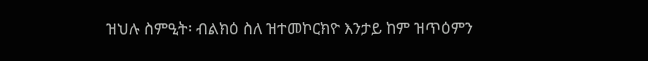ዝህሉ ስምዒት፡ ብልክዕ ስለ ዝተመኮርክዮ እንታይ ከም ዝጥዕምን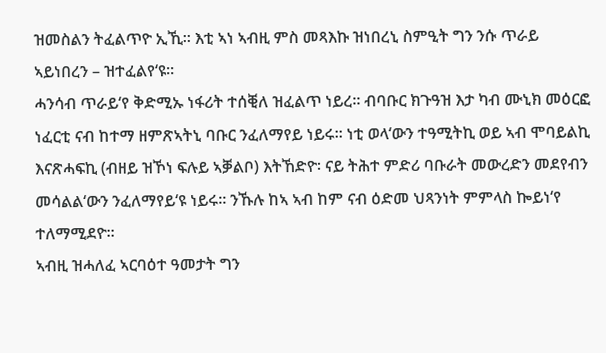ዝመስልን ትፈልጥዮ ኢኺ። እቲ ኣነ ኣብዚ ምስ መጻእኩ ዝነበረኒ ስምዒት ግን ንሱ ጥራይ ኣይነበረን – ዝተፈልየ‘ዩ።
ሓንሳብ ጥራይ‘የ ቅድሚኡ ነፋሪት ተሰቒለ ዝፈልጥ ነይረ። ብባቡር ክጉዓዝ እታ ካብ ሙኒክ መዕርፎ ነፈርቲ ናብ ከተማ ዘምጽኣትኒ ባቡር ንፈለማየይ ነይሩ። ነቲ ወላ‘ውን ተዓሚትኪ ወይ ኣብ ሞባይልኪ እናጽሓፍኪ (ብዘይ ዝኾነ ፍሉይ ኣቓልቦ) እትኸድዮ፡ ናይ ትሕተ ምድሪ ባቡራት መውረድን መደየብን መሳልል‘ውን ንፈለማየይ‘ዩ ነይሩ። ንኹሉ ከኣ ኣብ ከም ናብ ዕድመ ህጻንነት ምምላስ ኰይነ‘የ ተለማሚደዮ።
ኣብዚ ዝሓለፈ ኣርባዕተ ዓመታት ግን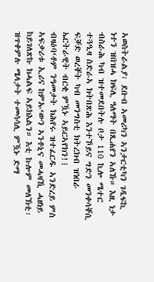ኣወስትራልያ፡ ደቡብ ኣመሪካን ኣንታርቲካን ገዲፍኪ ነተን ዝበዝሓ ክፍሊ ዓለማት በጺሐየን ኣለኹ። እዚ ነታ ብስራሕ ካብ ዝተመደበትሉ ቦታ 110 ኪሎ ሜተር ተጓዒዛ ስድራኣ ክትበጽሕ እንተኾይና ግድን መንቀሳቐሲ ፍቓድ ወረቐት ካብ መንግስቲ ክትረክብ ዝነበራ ኤርትራዊት ብርቂ ምዃኑ ኣይርኣየክን!፧
ብዛዕባ‘ቶም ንዓመታት ክሕየሩ ዝተፈርዱ ኣንድረይ ምስ ኣፍቃሪቱ ኢሪና ከምኡ‘ውን ኣንቶኒና መሓዛኺ ሓዘነይ ከይገለጽኩ ክሓልፍ ኣይክእልን። እቲ ኩሎም መለኽቲ፡ ዝጥቀምሉ ሜላታት ተመሳሳሊ ምዃኑ ድማ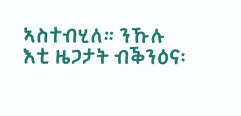ኣስተብሂለ። ንኹሉ እቲ ዜጋታት ብቕንዕና፡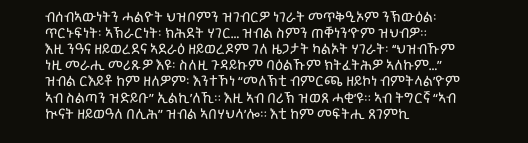ብሰብኣውነትን ሓልዮት ህዝቦምን ዝገብርዎ ነገራት መጥቅዒኦም ንኽውዕል፡ ጥርኑፍነት፡ ኣኽራርነት፡ ክሕደት ሃገር… ዝብል ስምን ጠቐነን‘ዮም ዝህብዎ።
እዚ ንዓና ዘይወረደና ኣደራዕ ዘይወረዶም ገለ ዜጋታት ካልኦት ሃገራት፡ ‘‘ህዝብኹም ነዚ መራሒ መሪጹዎ እዩ፡ ስለዚ ጉዳይኩም ባዕልኹም ክትፈትሕዎ ኣለኩም…” ዝብል ርእይቶ ከም ዘለዎም፡ እንተኾነ “መለኽቲ ብምርጫ ዘይኮነ ብምትላል’ዮም ኣብ ስልጣን ዝድይቡ” ኢልኪ’ለኺ። እዚ ኣብ በሪኽ ዝወጸ ሓቂ’ዩ። ኣብ ትግርኛ “ኣብ ኲናት ዘይወዓለ በሊሕ” ዝብል ኣበሃህላ’ሎ። እቲ ከም መፍትሒ ጸገምኪ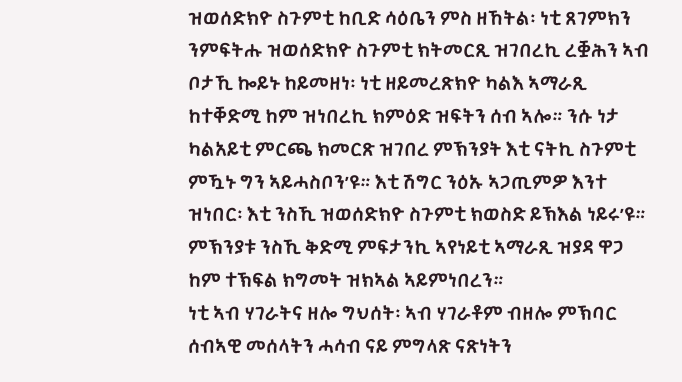ዝወሰድክዮ ስጉምቲ ከቢድ ሳዕቤን ምስ ዘኸትል፡ ነቲ ጸገምክን ንምፍትሑ ዝወሰድክዮ ስጉምቲ ክትመርጺ ዝገበረኪ ረቛሕን ኣብ ቦታኺ ኰይኑ ከይመዘነ፡ ነቲ ዘይመረጽክዮ ካልእ ኣማራጺ ከተቐድሚ ከም ዝነበረኪ ክምዕድ ዝፍትን ሰብ ኣሎ። ንሱ ነታ ካልአይቲ ምርጫ ክመርጽ ዝገበረ ምኽንያት እቲ ናትኪ ስጉምቲ ምዃኑ ግን ኣይሓስቦን’ዩ። እቲ ሽግር ንዕኡ ኣጋጢምዎ እንተ ዝነበር፡ እቲ ንስኺ ዝወሰድክዮ ስጉምቲ ክወስድ ይኽእል ነይሩ’ዩ። ምኽንያቱ ንስኺ ቅድሚ ምፍታንኪ ኣየነይቲ ኣማራጺ ዝያዳ ዋጋ ከም ተኽፍል ክግመት ዝክኣል ኣይምነበረን።
ነቲ ኣብ ሃገራትና ዘሎ ግህሰት፡ ኣብ ሃገራቶም ብዘሎ ምኽባር ሰብኣዊ መሰላትን ሓሳብ ናይ ምግላጽ ናጽነትን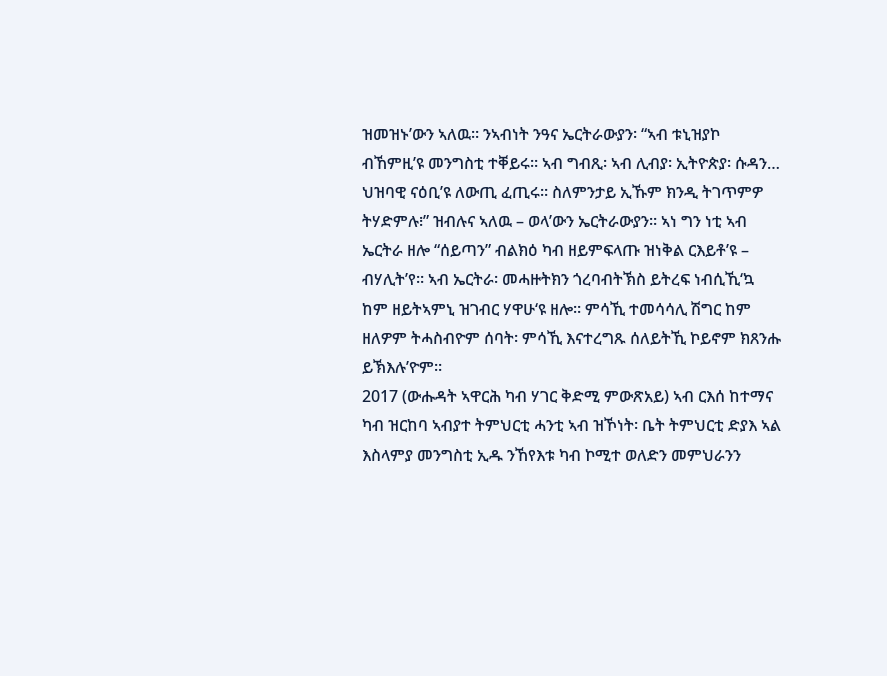ዝመዝኑ’ውን ኣለዉ። ንኣብነት ንዓና ኤርትራውያን፡ “ኣብ ቱኒዝያኮ ብኸምዚ’ዩ መንግስቲ ተቐይሩ። ኣብ ግብጺ፡ ኣብ ሊብያ፡ ኢትዮጵያ፡ ሱዳን… ህዝባዊ ናዕቢ’ዩ ለውጢ ፈጢሩ። ስለምንታይ ኢኹም ክንዲ ትገጥምዎ ትሃድምሉ፧” ዝብሉና ኣለዉ – ወላ’ውን ኤርትራውያን። ኣነ ግን ነቲ ኣብ ኤርትራ ዘሎ “ሰይጣን” ብልክዕ ካብ ዘይምፍላጡ ዝነቅል ርእይቶ’ዩ – ብሃሊት’የ። ኣብ ኤርትራ፡ መሓዙትክን ጎረባብትኽስ ይትረፍ ነብሲኺ‘ኳ ከም ዘይትኣምኒ ዝገብር ሃዋሁ‘ዩ ዘሎ። ምሳኺ ተመሳሳሊ ሽግር ከም ዘለዎም ትሓስብዮም ሰባት፡ ምሳኺ እናተረግጹ ሰለይትኺ ኮይኖም ክጸንሑ ይኽእሉ’ዮም።
2017 (ውሑዳት ኣዋርሕ ካብ ሃገር ቅድሚ ምውጽአይ) ኣብ ርእሰ ከተማና ካብ ዝርከባ ኣብያተ ትምህርቲ ሓንቲ ኣብ ዝኾነት፡ ቤት ትምህርቲ ድያእ ኣል እስላምያ መንግስቲ ኢዱ ንኸየእቱ ካብ ኮሚተ ወለድን መምህራንን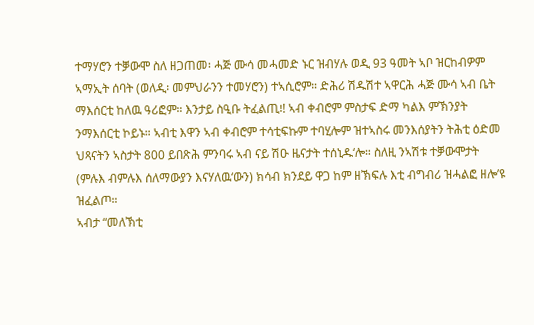ተማሃሮን ተቓውሞ ስለ ዘጋጠመ፡ ሓጅ ሙሳ መሓመድ ኑር ዝብሃሉ ወዲ 93 ዓመት ኣቦ ዝርከብዎም ኣማኢት ሰባት (ወለዲ፡ መምህራንን ተመሃሮን) ተኣሲሮም። ድሕሪ ሽዱሽተ ኣዋርሕ ሓጅ ሙሳ ኣብ ቤት ማእሰርቲ ከለዉ ዓሪፎም። እንታይ ስዒቡ ትፈልጢ፧! ኣብ ቀብሮም ምስታፍ ድማ ካልእ ምኽንያት ንማእሰርቲ ኮይኑ። ኣብቲ እዋን ኣብ ቀብሮም ተሳቲፍኩም ተባሂሎም ዝተኣስሩ መንእሰያትን ትሕቲ ዕድመ ህጻናትን ኣስታት 800 ይበጽሕ ምንባሩ ኣብ ናይ ሽዑ ዜናታት ተሰኒዱ‘ሎ። ስለዚ ንኣሽቱ ተቓውሞታት (ምሉእ ብምሉእ ሰለማውያን እናሃለዉ‘ውን) ክሳብ ክንደይ ዋጋ ከም ዘኽፍሉ እቲ ብግብሪ ዝሓልፎ ዘሎ’ዩ ዝፈልጦ።
ኣብታ “መለኽቲ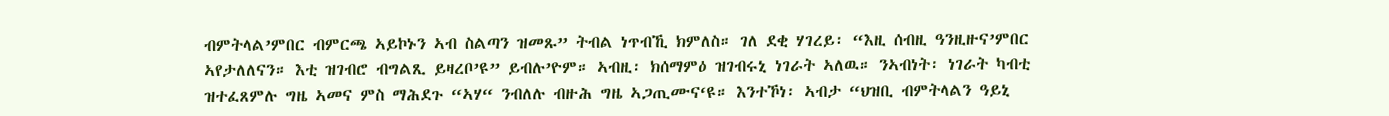ብምትላል’ምበር ብምርጫ ኣይኮኑን ኣብ ስልጣን ዝመጹ” ትብል ነጥብኺ ክምለስ። ገለ ደቂ ሃገረይ፡ “እዚ ሰብዚ ዓንዚዙና’ምበር ኣየታለለናን። እቲ ዝገብሮ ብግልጺ ይዛረቦ’ዩ” ይብሉ’ዮም። ኣብዚ፡ ክሰማምዕ ዝገብሩኒ ነገራት ኣለዉ። ንኣብነት፡ ነገራት ካብቲ ዝተፈጸምሉ ግዜ ኣመና ምስ ማሕደጉ “ኣሃ“ ንብለሉ ብዙሕ ግዜ ኣጋጢሙና‘ዩ። እንተኾነ፡ ኣብታ “ህዝቢ ብምትላልን ዓይኒ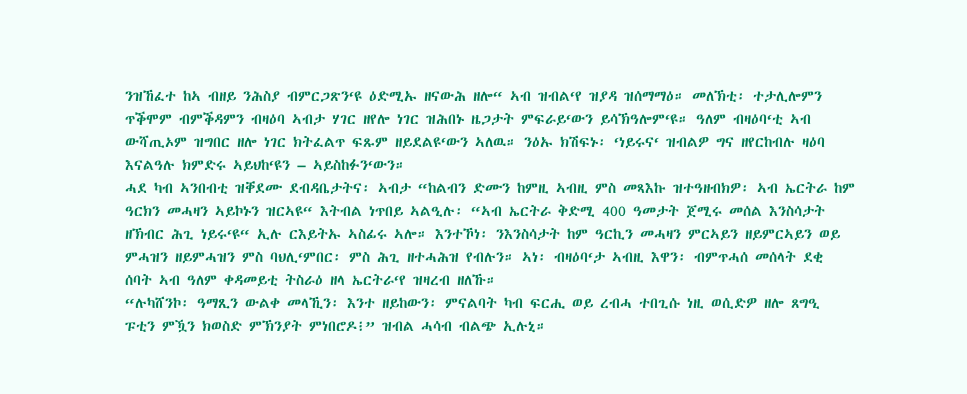ንዝኸፈተ ከኣ ብዘይ ንሕስያ ብምርጋጽን‘ዩ ዕድሚኡ ዘናውሕ ዘሎ“ ኣብ ዝብል‘የ ዝያዳ ዝሰማማዕ። መለኽቲ፡ ተታሊሎምን ጥቕሞም ብምቕዳምን ብዛዕባ ኣብታ ሃገር ዘየሎ ነገር ዝሕበኑ ዜጋታት ምፍራይ‘ውን ይሳኽዓሎም‘ዩ። ዓለም ብዛዕባ‘ቲ ኣብ ውሻጢኦም ዝግበር ዘሎ ነገር ክትፈልጥ ፍጹም ዘይደልዩ‘ውን ኣለዉ። ንዕኡ ክሽፍኑ፡ ‘ነይሩና‘ ዝብልዎ ግና ዘየርከብሉ ዛዕባ እናልዓሉ ክምድሩ ኣይህከ‘ዩን – ኣይስከፉን‘ውን።
ሓደ ካብ ኣንበብቲ ዝቐደሙ ደብዳቤታትና፡ ኣብታ “ከልብን ድሙን ከምዚ ኣብዚ ምስ መጻእኩ ዝተዓዘብክዎ፡ ኣብ ኤርትራ ከም ዓርክን መሓዛን ኣይኮኑን ዝርኣዩ“ እትብል ነጥበይ ኣልዒሉ፡ “ኣብ ኤርትራ ቅድሚ 400 ዓመታት ጀሚሩ መሰል እንስሳታት ዘኽብር ሕጊ ነይሩ‘ዩ“ ኢሉ ርእይትኡ ኣስፊሩ ኣሎ። እንተኾነ፡ ንእንስሳታት ከም ዓርኪን መሓዛን ምርኣይን ዘይምርኣይን ወይ ምሓዝን ዘይምሓዝን ምስ ባህሊ‘ምበር፡ ምስ ሕጊ ዘተሓሕዝ የብሉን። ኣነ፡ ብዛዕባ‘ታ ኣብዚ እዋን፡ ብምጥሓሰ መሰላት ደቂ ሰባት ኣብ ዓለም ቀዳመይቲ ትስራዕ ዘላ ኤርትራ‘የ ዝዛረብ ዘለኹ።
“ሉካሸንኮ፡ ዓማጺን ውልቀ መላኺን፡ እንተ ዘይከውን፡ ምናልባት ካብ ፍርሒ ወይ ረብሓ ተበጊሱ ነዚ ወሲድዎ ዘሎ ጸግዒ ፑቲን ምዃን ክወስድ ምኽንያት ምነበሮዶ፧” ዝብል ሓሳብ ብልጭ ኢሉኒ።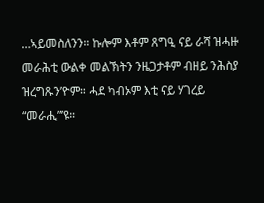…ኣይመስለንን። ኩሎም እቶም ጸግዒ ናይ ራሻ ዝሓዙ መራሕቲ ውልቀ መልኽትን ንዜጋታቶም ብዘይ ንሕስያ ዝረግጹን’ዮም። ሓደ ካብኦም እቲ ናይ ሃገረይ “መራሒ”’ዩ።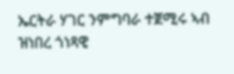ኤርትራ ሃገር ንምግባራ ተጀሚሩ ኣብ ዝነበረ ጎነጻዊ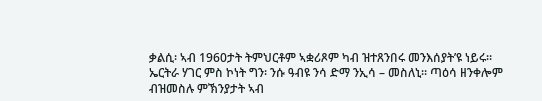ቃልሲ፡ ኣብ 1960ታት ትምህርቶም ኣቋሪጾም ካብ ዝተጸንበሩ መንእሰያት’ዩ ነይሩ። ኤርትራ ሃገር ምስ ኮነት ግን፡ ንሱ ዓብዩ ንሳ ድማ ንኢሳ – መስለኒ። ጣዕሳ ዘንቀሎም ብዝመስሉ ምኽንያታት ኣብ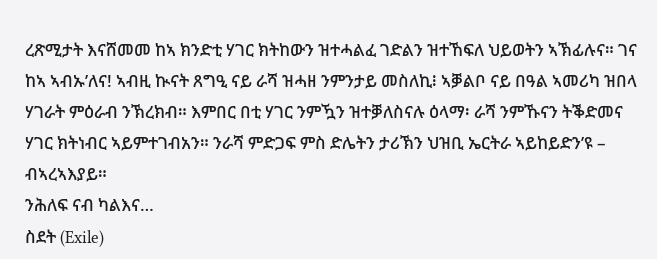ረጽሚታት እናሸመመ ከኣ ክንድቲ ሃገር ክትከውን ዝተሓልፈ ገድልን ዝተኸፍለ ህይወትን ኣኽፊሉና። ገና ከኣ ኣብኡ’ለና! ኣብዚ ኲናት ጸግዒ ናይ ራሻ ዝሓዘ ንምንታይ መስለኪ፧ ኣቓልቦ ናይ በዓል ኣመሪካ ዝበላ ሃገራት ምዕራብ ንኽረክብ። እምበር በቲ ሃገር ንምዃን ዝተቓለስናሉ ዕላማ፡ ራሻ ንምኹናን ትቕድመና ሃገር ክትነብር ኣይምተገብአን። ንራሻ ምድጋፍ ምስ ድሌትን ታሪኽን ህዝቢ ኤርትራ ኣይከይድን’ዩ – ብኣረኣእያይ።
ንሕለፍ ናብ ካልእና…
ስደት (Exile)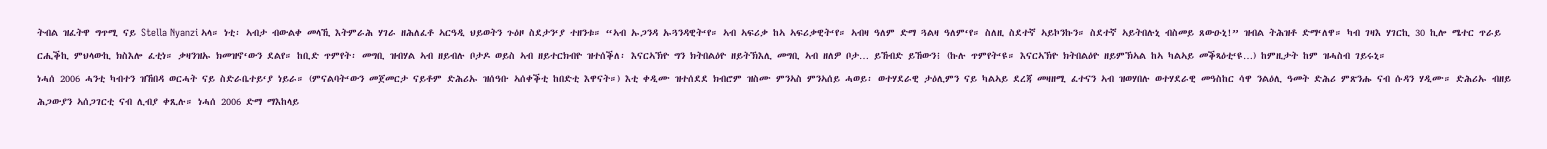ትብል ዝፈትዋ ግጥሚ ናይ Stella Nyanzi ኣላ። ነቲ፡ ኣብታ ብውልቀ መላኺ እትምራሕ ሃገራ ዘሕለፈቶ ኣርዓዲ ህይወትን ጉዕዞ ስደታን‘ያ ተዘንቱ። “ኣብ ኡጋንዳ ኡጓንዳዊት‘የ። ኣብ ኣፍሪቃ ከኣ ኣፍሪቃዊት‘የ። ኣብዛ ዓለም ድማ ጓልዛ ዓለም‘የ። ስለዚ ስደተኛ ኣይኮንኩን። ስደተኛ ኣይትበሉኒ ብስመይ ጸውዑኒ!” ዝብል ትሕዝቶ ድማ‘ለዋ። ካብ ገዛእ ሃገርኪ 30 ኪሎ ሜተር ጥራይ ርሒቕኪ ምህላውኪ ክስእሎ ፈቲነ። ቃዛንዝኡ ክመዝኖ‘ውን ደልየ። ከቢድ ጥምየት፡ መግቢ ዝብሃል ኣብ ዘይብሉ ቦታዶ ወይስ ኣብ ዘይተርክብዮ ዝተሰቕለ፡ እናርኣኽዮ ግን ክትበልዕዮ ዘይትኽእሊ መግቢ ኣብ ዘለዎ ቦታ… ይኸብድ ይኸውን፧ (ኩሉ ጥምየት‘ዩ። እናርኣኽዮ ክትበልዕዮ ዘይምኽኣል ከኣ ካልኣይ መቕጻዕቲ‘ዩ…) ከምዚታት ከም ዝሓስብ ገይሩኒ።
ነሓሰ 2006 ሓንቲ ካብተን ዝኸበዳ ወርሓት ናይ ስድራቤተይ‘ያ ነይራ። (ምናልባት‘ውን መጀመርታ ናይቶም ድሕሪኡ ዝሰዓቡ ኣሰቀቕቲ ከበድቲ እዋናት።) እቲ ቀዲሙ ዝተሰደደ ክብሮም ዝስሙ ምንኣስ ምንኣሰይ ሓወይ፡ ወተሃደራዊ ታዕሊምን ናይ ካልኣይ ደረጃ መዛዘሚ ፈተናን ኣብ ዝወሃበሉ ወተሃደራዊ መዓስከር ሳዋ ንልዕሊ ዓመት ድሕሪ ምጽንሑ ናብ ሱዳን ሃዲሙ። ድሕሪኡ ብዘይ ሕጋውያን ኣሰጋገርቲ ናብ ሊብያ ቀጺሉ። ነሓሰ 2006 ድማ ማእከላይ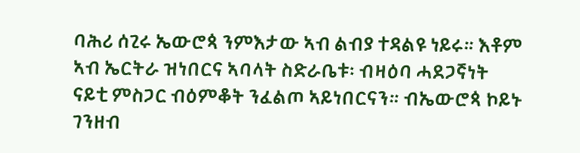ባሕሪ ሰጊሩ ኤውሮጳ ንምእታው ኣብ ልብያ ተዳልዩ ነይሩ። እቶም ኣብ ኤርትራ ዝነበርና ኣባላት ስድራቤቱ፡ ብዛዕባ ሓደጋኛነት ናይቲ ምስጋር ብዕምቆት ንፈልጦ ኣይነበርናን። ብኤውሮጳ ኮይኑ ገንዘብ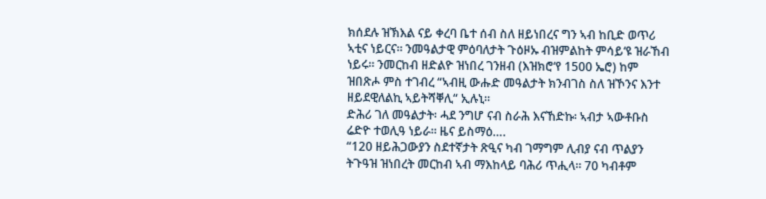ክሰደሉ ዝኽእል ናይ ቀረባ ቤተ ሰብ ስለ ዘይነበረና ግን ኣብ ከቢድ ወጥሪ ኣቲና ነይርና። ንመዓልታዊ ምዕባለታት ጉዕዞኡ ብዝምልከት ምሳይ‘ዩ ዝራኸብ ነይሩ። ንመርከብ ዘድልዮ ዝነበረ ገንዘብ (እዝክሮ‘የ 1500 ኤሮ) ከም ዝበጽሖ ምስ ተገብረ “ኣብዚ ውሑድ መዓልታት ክንብገስ ስለ ዝኾንና እንተ ዘይደዊለልኪ ኣይትሻቐሊ“ ኢሉኒ።
ድሕሪ ገለ መዓልታት፡ ሓደ ንግሆ ናብ ስራሕ እናኸድኩ፡ ኣብታ ኣውቶቡስ ሬድዮ ተወሊዓ ነይራ። ዜና ይስማዕ….
“120 ዘይሕጋውያን ስደተኛታት ጽዒና ካብ ገማግም ሊብያ ናብ ጥልያን ትጉዓዝ ዝነበረት መርከብ ኣብ ማእከላይ ባሕሪ ጥሒላ። 70 ካብቶም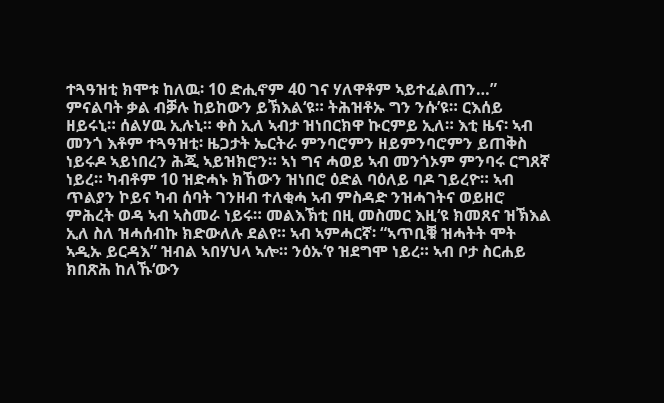ተጓዓዝቲ ክሞቱ ከለዉ፡ 10 ድሒኖም 40 ገና ሃለዋቶም ኣይተፈልጠን…” ምናልባት ቃል ብቓሉ ከይከውን ይኽእል‘ዩ። ትሕዝቶኡ ግን ንሱ’ዩ። ርእሰይ ዘይሩኒ። ሰልሃዉ ኢሉኒ። ቀስ ኢለ ኣብታ ዝነበርክዋ ኩርምይ ኢለ። እቲ ዜና፡ ኣብ መንጎ እቶም ተጓዓዝቲ፡ ዜጋታት ኤርትራ ምንባሮምን ዘይምንባሮምን ይጠቅስ ነይሩዶ ኣይነበረን ሕጂ ኣይዝክሮን። ኣነ ግና ሓወይ ኣብ መንጎኦም ምንባሩ ርግጸኛ ነይረ። ካብቶም 10 ዝድሓኑ ክኸውን ዝነበሮ ዕድል ባዕለይ ባዶ ገይረዮ። ኣብ ጥልያን ኮይና ካብ ሰባት ገንዘብ ተለቂሓ ኣብ ምስዳድ ንዝሓገትና ወይዘሮ ምሕረት ወዳ ኣብ ኣስመራ ነይሩ። መልእኽቲ በዚ መስመር እዚ‘ዩ ክመጸና ዝኽእል ኢለ ስለ ዝሓሰብኩ ክድውለሉ ደልየ። ኣብ ኣምሓርኛ፡ “ኣጥቢቑ ዝሓትት ሞት ኣዲኡ ይርዳእ” ዝብል ኣበሃህላ ኣሎ። ንዕኡ‘የ ዝደግሞ ነይረ። ኣብ ቦታ ስርሐይ ክበጽሕ ከለኹ‘ውን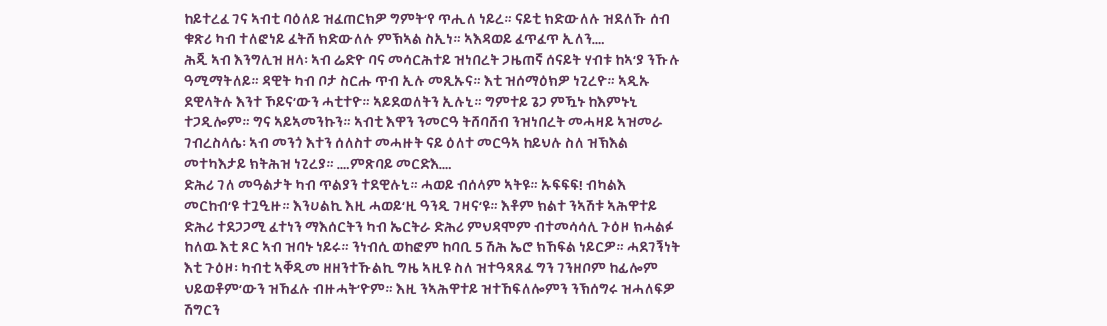ከይተረፈ ገና ኣብቲ ባዕለይ ዝፈጠርክዎ ግምት‘የ ጥሒለ ነይረ። ናይቲ ክድውለሉ ዝደለኹ ሰብ ቁጽሪ ካብ ተለፎነይ ፈትሸ ክድውለሉ ምኽኣል ስኢነ። ኣእዳወይ ፈጥፈጥ ኢለን….
ሕጂ ኣብ እንግሊዝ ዘላ፡ ኣብ ሬድዮ ባና መሳርሕተይ ዝነበረት ጋዜጠኛ ሰናይት ሃብቱ ከኣ‘ያ ንኹሉ ዓሚማትለይ። ዳዊት ካብ ቦታ ስርሑ ጥብ ኢሉ መጺኡና። እቲ ዝሰማዕክዎ ነጊረዮ። ኣዲኡ ደዊላትሉ እንተ ኾይና‘ውን ሓቲተዮ። ኣይደወለትን ኢሉኒ። ግምተይ ጌጋ ምዃኑ ከእምኑኒ ተጋዲሎም። ግና ኣይኣመንኩን። ኣብቲ እዋን ንመርዓ ትሸባሸብ ንዝነበረት መሓዛይ ኣዝመራ ገብረስላሴ፡ ኣብ መንጎ እተን ሰለስተ መሓዙት ናይ ዕለተ መርዓኣ ከይህሉ ስለ ዝኽእል መተካእታይ ክትሕዝ ነጊረያ። ….ምጽባይ መርድእ….
ድሕሪ ገለ መዓልታት ካብ ጥልያን ተደዊሉኒ። ሓወይ ብሰላም ኣትዩ። ኡፍፍፍ! ብካልእ መርከብ‘ዩ ተጓዒዙ። እንሀልኪ እዚ ሓወይ‘ዚ ዓንዲ ገዛና‘ዩ። እቶም ክልተ ንኣሽቱ ኣሕዋተይ ድሕሪ ተደጋጋሚ ፈተነን ማእሰርትን ካብ ኤርትራ ድሕሪ ምህዳሞም ብተመሳሳሊ ጉዕዞ ክሓልፉ ከለዉ እቲ ጾር ኣብ ዝባኑ ነይሩ። ንነብሲ ወከፎም ከባቢ 5 ሽሕ ኤሮ ክኸፍል ነይርዎ። ሓደገኝነት እቲ ጉዕዞ፡ ካብቲ ኣቐዲመ ዘዘንተኹልኪ ግዜ ኣዚዩ ስለ ዝተዓጻጸፈ ግን ገንዘቦም ከፊሎም ህይወቶም‘ውን ዝኸፈሉ ብዙሓት‘ዮም። እዚ ንኣሕዋተይ ዝተኸፍለሎምን ንኽሰግሩ ዝሓለፍዎ ሽግርን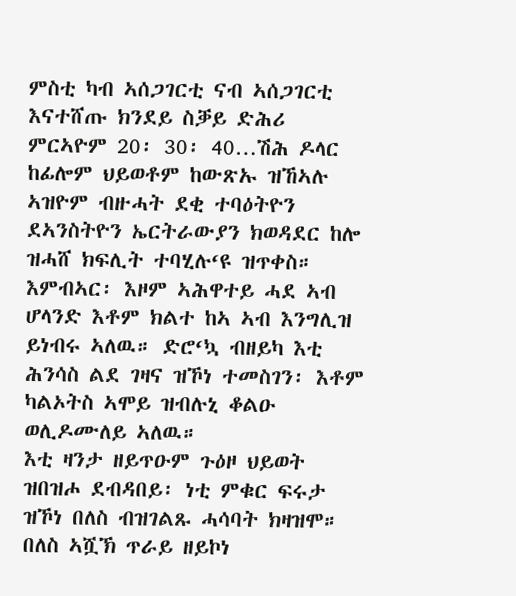ምስቲ ካብ ኣሰጋገርቲ ናብ ኣሰጋገርቲ እናተሸጡ ክንደይ ስቓይ ድሕሪ ምርኣዮም 20፡ 30፡ 40…ሽሕ ዶላር ከፊሎም ህይወቶም ከውጽኡ ዝኸኣሉ ኣዝዮም ብዙሓት ደቂ ተባዕትዮን ደኣንስትዮን ኤርትራውያን ክወዳደር ከሎ ዝሓሸ ክፍሊት ተባሂሉ‘ዩ ዝጥቀስ። እምብኣር፡ እዞም ኣሕዋተይ ሓደ ኣብ ሆላንድ እቶም ክልተ ከኣ ኣብ እንግሊዝ ይነብሩ ኣለዉ። ድሮ‘ኳ ብዘይካ እቲ ሕንሳስ ልደ ገዛና ዝኾነ ተመስገን፡ እቶም ካልኦትስ ኣሞይ ዝብሉኒ ቆልዑ ወሊዶሙለይ ኣለዉ።
እቲ ዛንታ ዘይጥዑም ጉዕዞ ህይወት ዝበዝሖ ደብዳበይ፡ ነቲ ምቁር ፍሩታ ዝኾነ በለስ ብዝገልጹ ሓሳባት ክዛዝሞ። በለስ ኣሿኽ ጥራይ ዘይኮነ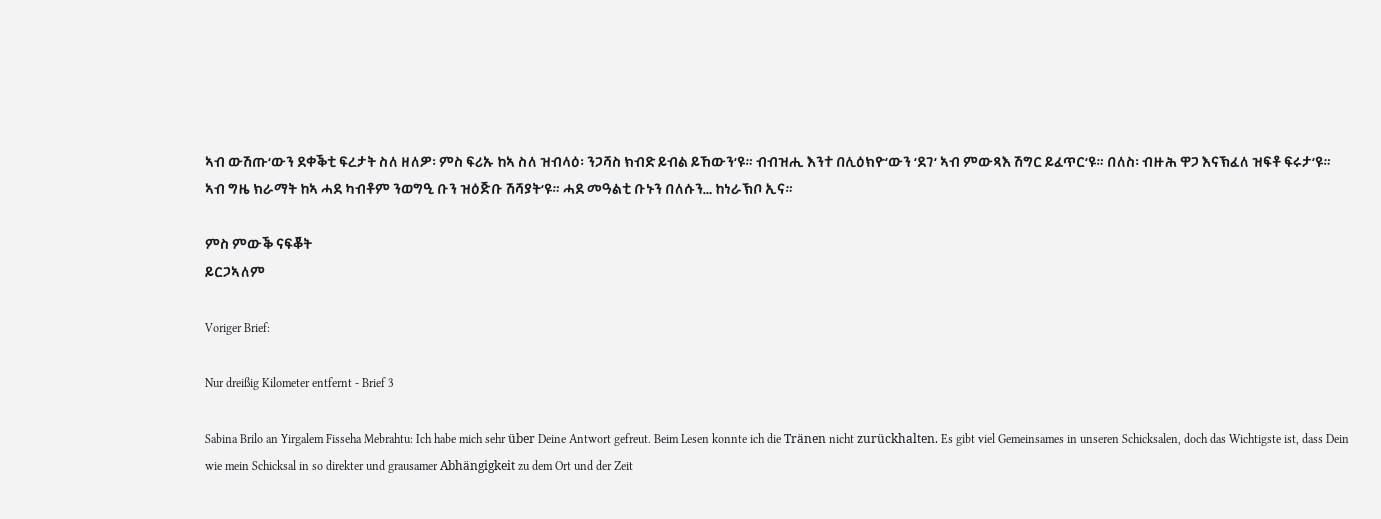ኣብ ውሽጡ‘ውን ደቀቕቲ ፍረታት ስለ ዘለዎ፡ ምስ ፍሪኡ ከኣ ስለ ዝብላዕ፡ ንጋሻስ ክብድ ይብል ይኸውን‘ዩ። ብብዝሒ እንተ በሊዕክዮ‘ውን ‘ደገ‘ ኣብ ምውጻእ ሽግር ይፈጥር‘ዩ። በለስ፡ ብዙሕ ዋጋ እናኽፈለ ዝፍቶ ፍሩታ‘ዩ። ኣብ ግዜ ክራማት ከኣ ሓደ ካብቶም ንወግዒ ቡን ዝዕጅቡ ሽሻያት‘ዩ። ሓደ መዓልቲ ቡኑን በለሱን… ከነራኽቦ ኢና።

ምስ ምውቕ ናፍቖት
ይርጋኣለም

Voriger Brief:

Nur dreißig Kilometer entfernt - Brief 3

Sabina Brilo an Yirgalem Fisseha Mebrahtu: Ich habe mich sehr über Deine Antwort gefreut. Beim Lesen konnte ich die Tränen nicht zurückhalten. Es gibt viel Gemeinsames in unseren Schicksalen, doch das Wichtigste ist, dass Dein wie mein Schicksal in so direkter und grausamer Abhängigkeit zu dem Ort und der Zeit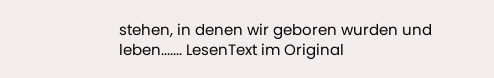stehen, in denen wir geboren wurden und leben....... LesenText im Original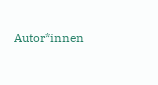Autor*innen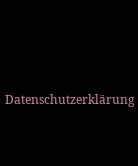Datenschutzerklärung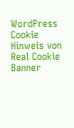WordPress Cookie Hinweis von Real Cookie Banner